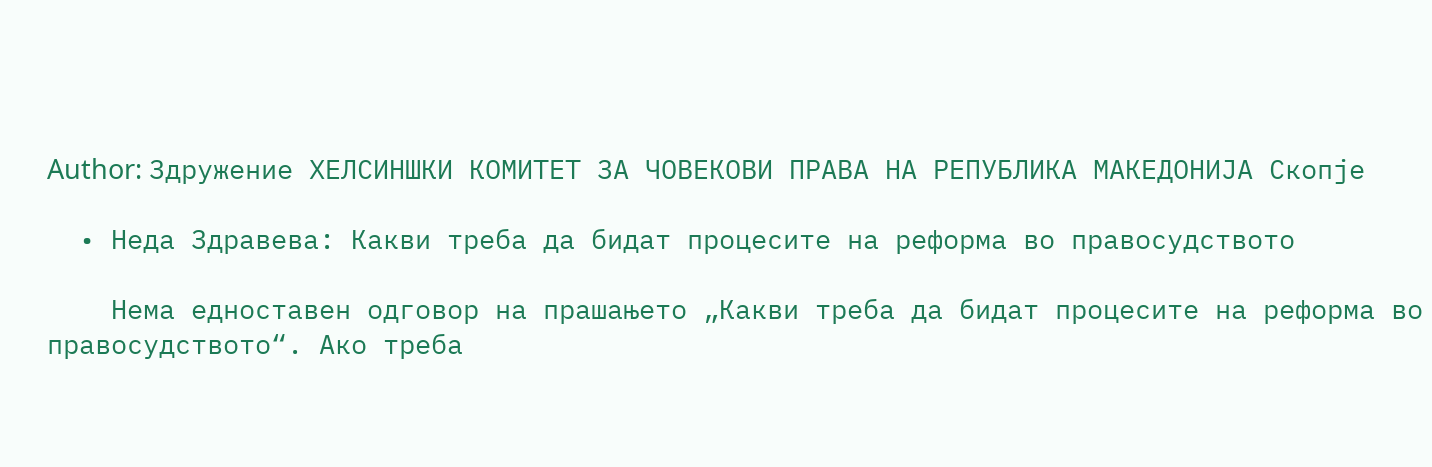Author: Здружение ХЕЛСИНШКИ КОМИТЕТ ЗА ЧОВЕКОВИ ПРАВА НА РЕПУБЛИКА МАКЕДОНИЈА Скопје

  • Неда Здравева: Какви треба да бидат процесите на реформа во правосудството

    Нема едноставен одговор на прашањето „Какви треба да бидат процесите на реформа во правосудството“. Ако треба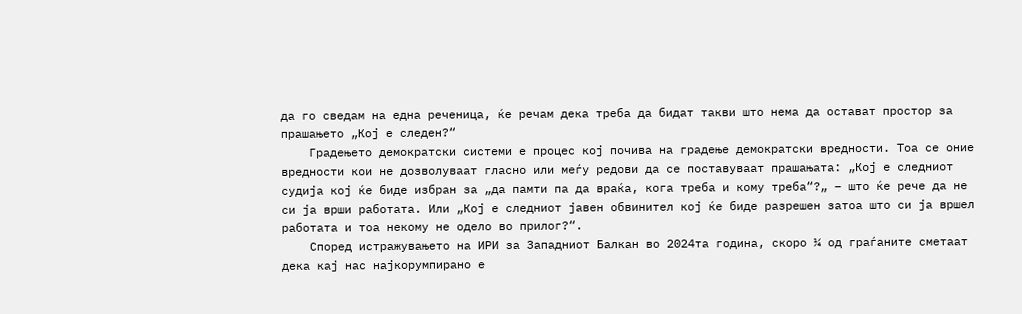да го сведам на една реченица, ќе речам дека треба да бидат такви што нема да остават простор за прашањето „Кој е следен?“
    Градењето демократски системи е процес кој почива на градење демократски вредности. Тоа се оние вредности кои не дозволуваат гласно или меѓу редови да се поставуваат прашањата: „Кој е следниот судија кој ќе биде избран за „да памти па да враќа, кога треба и кому треба“?„ – што ќе рече да не си ја врши работата. Или „Кој е следниот јавен обвинител кој ќе биде разрешен затоа што си ја вршел работата и тоа некому не одело во прилог?“.
    Според истражувањето на ИРИ за Западниот Балкан во 2024та година, скоро ¼ од граѓаните сметаат дека кај нас најкорумпирано е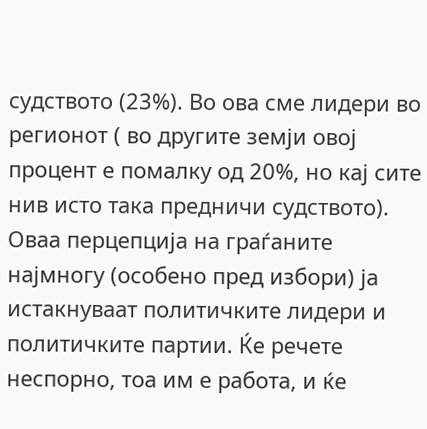судството (23%). Во ова сме лидери во регионот ( во другите земји овој процент е помалку од 20%, но кај сите нив исто така предничи судството). Оваа перцепција на граѓаните најмногу (особено пред избори) ја истакнуваат политичките лидери и политичките партии. Ќе речете неспорно, тоа им е работа, и ќе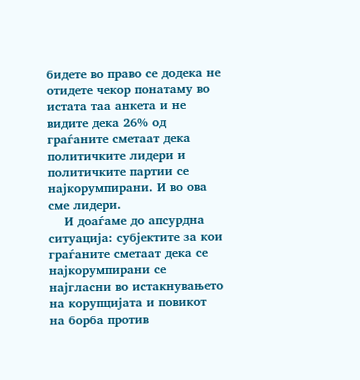бидете во право се додека не отидете чекор понатаму во истата таа анкета и не видите дека 26% од граѓаните сметаат дека политичките лидери и политичките партии се најкорумпирани. И во ова сме лидери.
    И доаѓаме до апсурдна ситуација: субјектите за кои граѓаните сметаат дека се најкорумпирани се најгласни во истакнувањето на корупцијата и повикот на борба против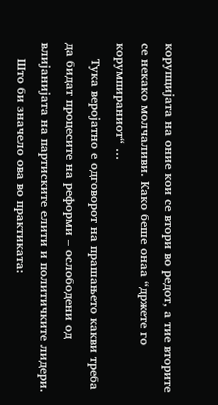корупцијата на оние кои се втори во редот, а тие вторите се некако молчаливи. Како беше онаа “држете го корумпираниот“ …
    Тука веројатно е одговорот на прашањето какви треба да бидат процесите на реформи – ослободени од влијанијата на партиските елити и политичките лидери.
    Што би значело ова во практиката: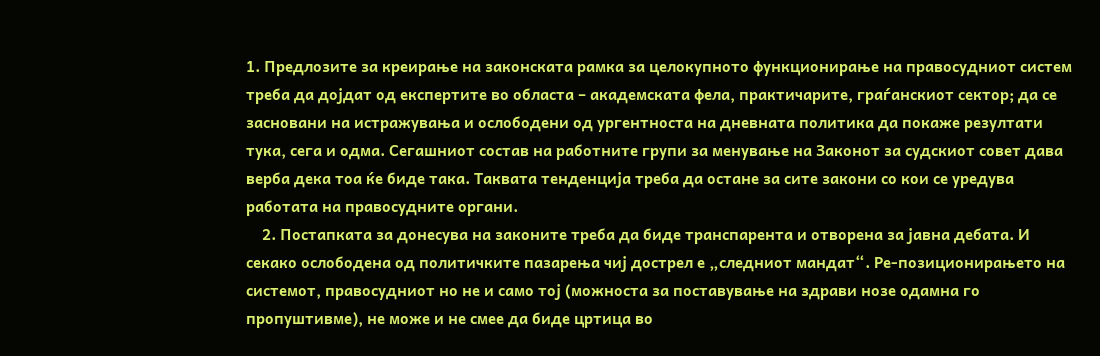1. Предлозите за креирање на законската рамка за целокупното функционирање на правосудниот систем треба да дојдат од експертите во областа – академската фела, практичарите, граѓанскиот сектор; да се засновани на истражувања и ослободени од ургентноста на дневната политика да покаже резултати тука, сега и одма. Сегашниот состав на работните групи за менување на Законот за судскиот совет дава верба дека тоа ќе биде така. Таквата тенденција треба да остане за сите закони со кои се уредува работата на правосудните органи.
    2. Постапката за донесува на законите треба да биде транспарента и отворена за јавна дебата. И секако ослободена од политичките пазарења чиј дострел е „следниот мандат“. Ре-позиционирањето на системот, правосудниот но не и само тој (можноста за поставување на здрави нозе одамна го пропуштивме), не може и не смее да биде цртица во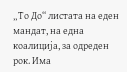„То До“ листата на еден мандат, на една коалиција, за одреден рок. Има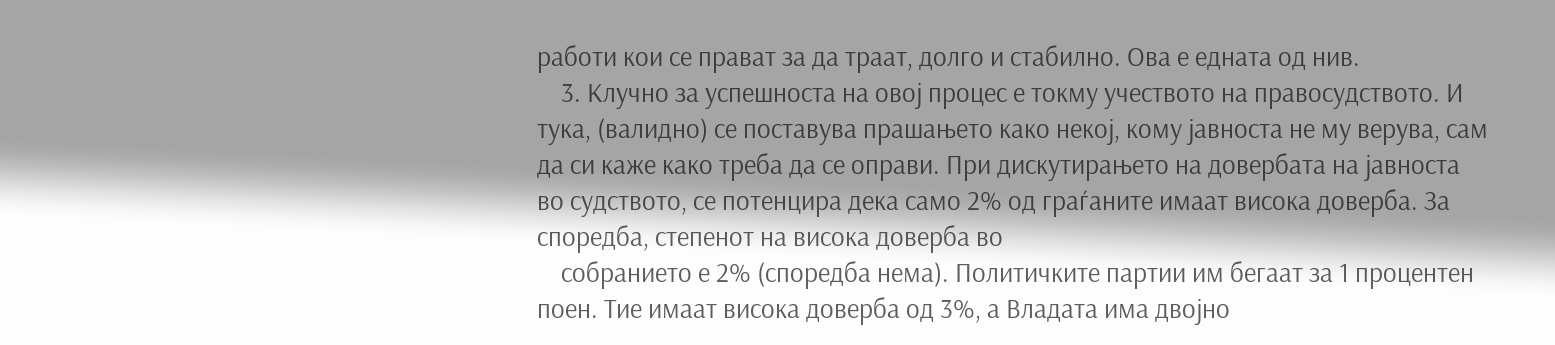работи кои се прават за да траат, долго и стабилно. Ова е едната од нив.
    3. Клучно за успешноста на овој процес е токму учеството на правосудството. И тука, (валидно) се поставува прашањето како некој, кому јавноста не му верува, сам да си каже како треба да се оправи. При дискутирањето на довербата на јавноста во судството, се потенцира дека само 2% од граѓаните имаат висока доверба. За споредба, степенот на висока доверба во
    собранието е 2% (споредба нема). Политичките партии им бегаат за 1 процентен поен. Тие имаат висока доверба од 3%, а Владата има двојно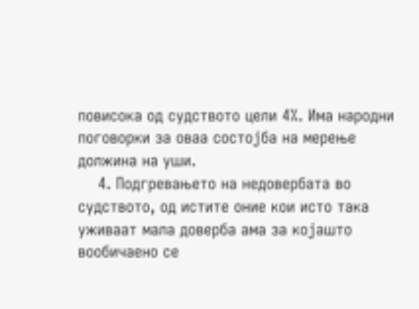повисока од судството цели 4%. Има народни поговорки за оваа состојба на мерење должина на уши.
    4. Подгревањето на недовербата во судството, од истите оние кои исто така уживаат мала доверба ама за којашто вообичаено се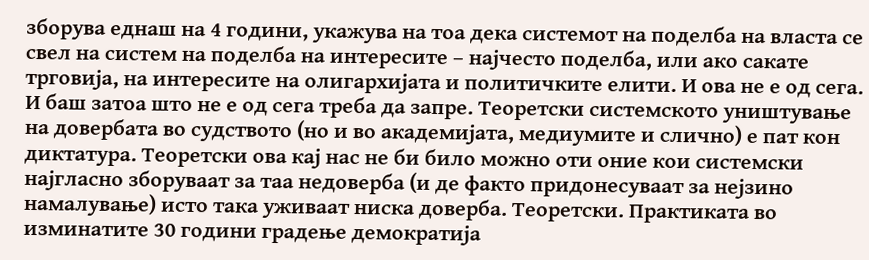зборува еднаш на 4 години, укажува на тоа дека системот на поделба на власта се свел на систем на поделба на интересите – најчесто поделба, или ако сакате трговија, на интересите на олигархијата и политичките елити. И ова не е од сега. И баш затоа што не е од сега треба да запре. Теоретски системското уништување на довербата во судството (но и во академијата, медиумите и слично) е пат кон диктатура. Теоретски ова кај нас не би било можно оти оние кои системски најгласно зборуваат за таа недоверба (и де факто придонесуваат за нејзино намалување) исто така уживаат ниска доверба. Теоретски. Практиката во изминатите 30 години градење демократија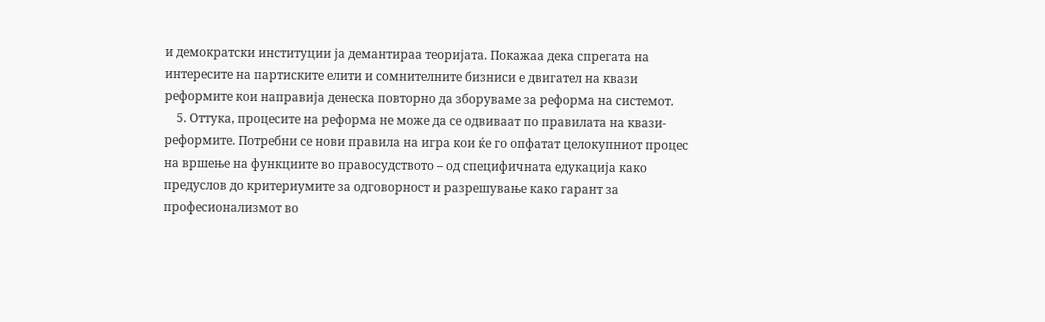и демократски институции ја демантираа теоријата. Покажаа дека спрегата на интересите на партиските елити и сомнителните бизниси е двигател на квази реформите кои направија денеска повторно да зборуваме за реформа на системот.
    5. Оттука, процесите на реформа не може да се одвиваат по правилата на квази-реформите. Потребни се нови правила на игра кои ќе го опфатат целокупниот процес на вршење на функциите во правосудството – од специфичната едукација како предуслов до критериумите за одговорност и разрешување како гарант за професионализмот во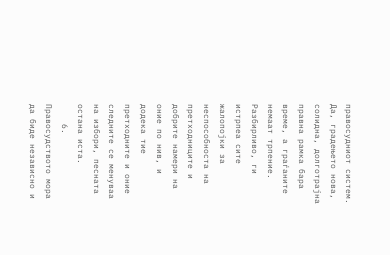правосудниот систем. Да, градењето нова, солидна, долготрајна правна рамка бара време, а граѓаните немаат трпение. Разбирливо, ги истрпеа сите жалопојки за неспособноста на претходниците и добрите намери на оние по нив, и додека тие претходните и оние следните се менуваа на избори, песната остана иста.
    6. Правосудството мора да биде независно и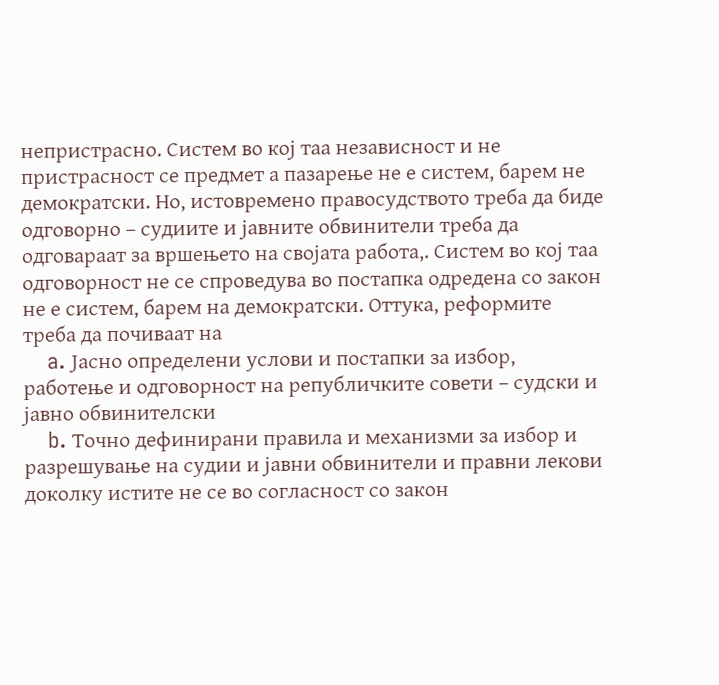непристрасно. Систем во кој таа независност и не пристрасност се предмет а пазарење не е систем, барем не демократски. Но, истовремено правосудството треба да биде одговорно – судиите и јавните обвинители треба да одговараат за вршењето на својата работа,. Систем во кој таа одговорност не се спроведува во постапка одредена со закон не е систем, барем на демократски. Оттука, реформите треба да почиваат на
    a. Јасно определени услови и постапки за избор, работење и одговорност на републичките совети – судски и јавно обвинителски
    b. Точно дефинирани правила и механизми за избор и разрешување на судии и јавни обвинители и правни лекови доколку истите не се во согласност со закон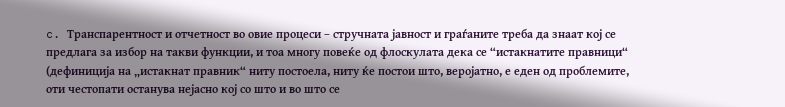c. Транспарентност и отчетност во овие процеси – стручната јавност и граѓаните треба да знаат кој се предлага за избор на такви функции, и тоа многу повеќе од флоскулата дека се “истакнатите правници“ (дефиниција на „истакнат правник“ ниту постоела, ниту ќе постои што, веројатно, е еден од проблемите, оти честопати останува нејасно кој со што и во што се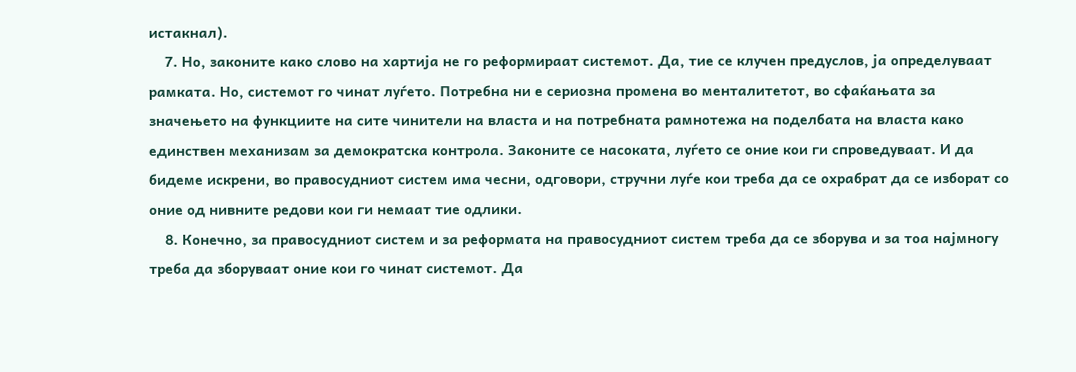истакнал).
    7. Но, законите како слово на хартија не го реформираат системот. Да, тие се клучен предуслов, ја определуваат рамката. Но, системот го чинат луѓето. Потребна ни е сериозна промена во менталитетот, во сфаќањата за значењето на функциите на сите чинители на власта и на потребната рамнотежа на поделбата на власта како единствен механизам за демократска контрола. Законите се насоката, луѓето се оние кои ги спроведуваат. И да бидеме искрени, во правосудниот систем има чесни, одговори, стручни луѓе кои треба да се охрабрат да се изборат со оние од нивните редови кои ги немаат тие одлики.
    8. Конечно, за правосудниот систем и за реформата на правосудниот систем треба да се зборува и за тоа најмногу треба да зборуваат оние кои го чинат системот. Да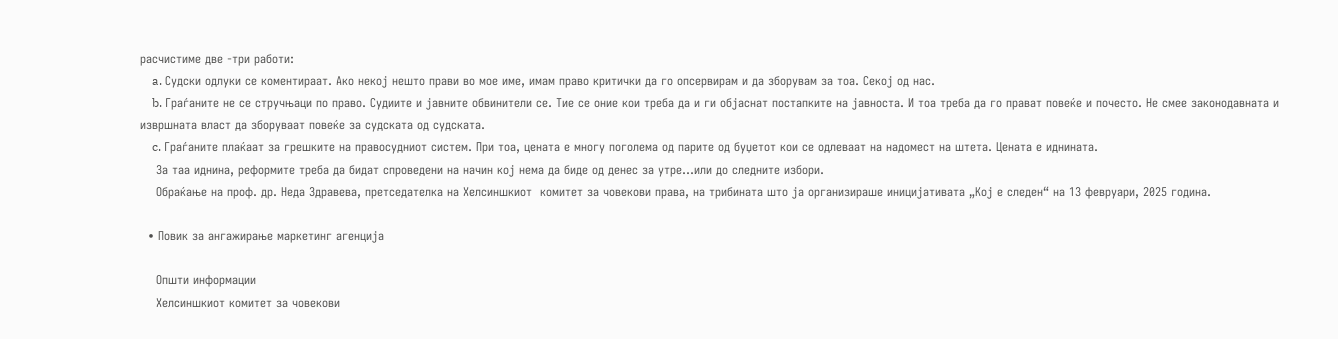расчистиме две -три работи:
    a. Судски одлуки се коментираат. Ако некој нешто прави во мое име, имам право критички да го опсервирам и да зборувам за тоа. Секој од нас.
    b. Граѓаните не се стручњаци по право. Судиите и јавните обвинители се. Тие се оние кои треба да и ги објаснат постапките на јавноста. И тоа треба да го прават повеќе и почесто. Не смее законодавната и извршната власт да зборуваат повеќе за судската од судската.
    c. Граѓаните плаќаат за грешките на правосудниот систем. При тоа, цената е многу поголема од парите од буџетот кои се одлеваат на надомест на штета. Цената е иднината.
    За таа иднина, реформите треба да бидат спроведени на начин кој нема да биде од денес за утре…или до следните избори.
    Обраќање на проф. др. Неда Здравева, претседателка на Хелсиншкиот  комитет за човекови права, на трибината што ја организираше иницијативата „Кој е следен“ на 13 февруари, 2025 година.

  • Повик за ангажирање маркетинг агенција

    Општи информации
    Хелсиншкиот комитет за човекови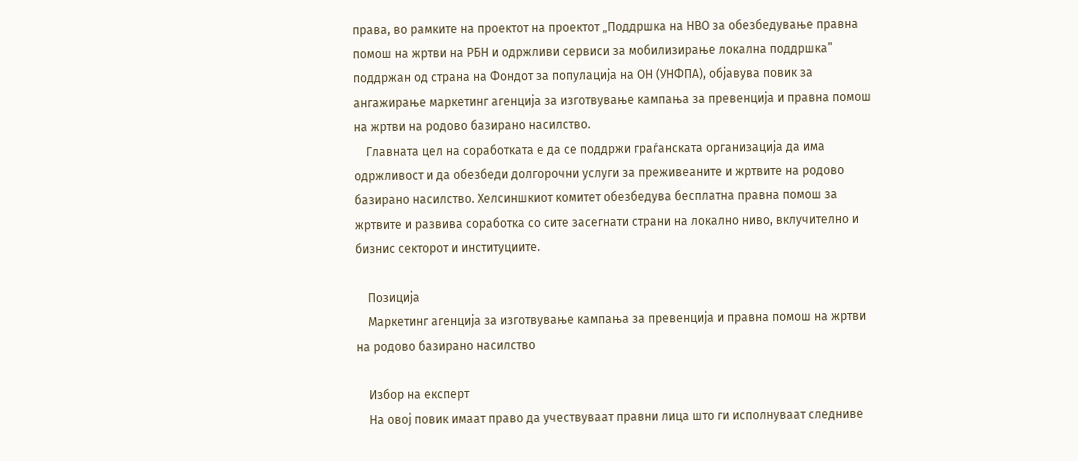права, во рамките на проектот на проектот „Поддршка на НВО за обезбедување правна помош на жртви на РБН и одржливи сервиси за мобилизирање локална поддршка” поддржан од страна на Фондот за популација на ОН (УНФПА), oбјавува повик за ангажирање маркетинг агенција за изготвување кампања за превенција и правна помош на жртви на родово базирано насилство.
    Главната цел на соработката е да се поддржи граѓанската организација да има одржливост и да обезбеди долгорочни услуги за преживеаните и жртвите на родово базирано насилство. Хелсиншкиот комитет обезбедува бесплатна правна помош за жртвите и развива соработка со сите засегнати страни на локално ниво, вклучително и бизнис секторот и институциите.

    Позиција
    Маркетинг агенција за изготвување кампања за превенција и правна помош на жртви на родово базирано насилство

    Избор на експерт
    На овој повик имаат право да учествуваат правни лица што ги исполнуваат следниве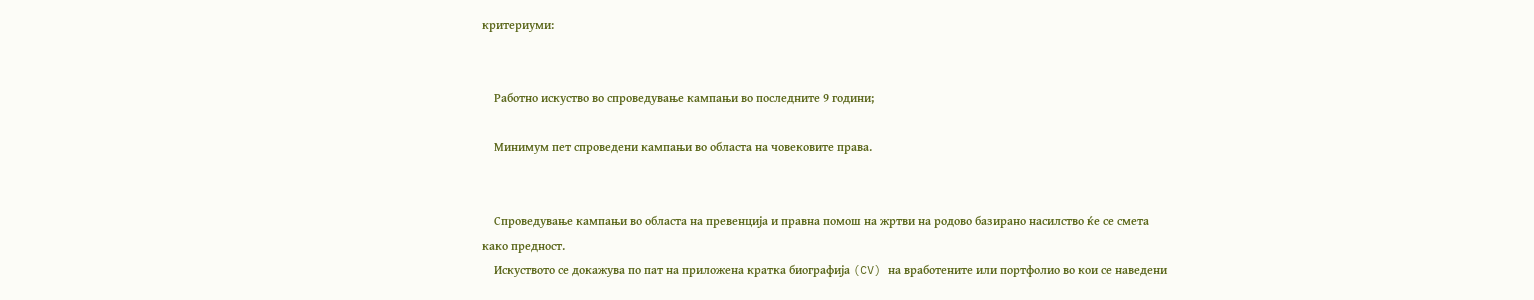критериуми:


    Работно искуство во спроведување кампањи во последните 9 години;

    Минимум пет спроведени кампањи во областа на човековите права.


    Спроведување кампањи во областа на превенција и правна помош на жртви на родово базирано насилство ќе се смета како предност.
    Искуството се докажува по пат на приложена кратка биографија (CV) на вработените или портфолио во кои се наведени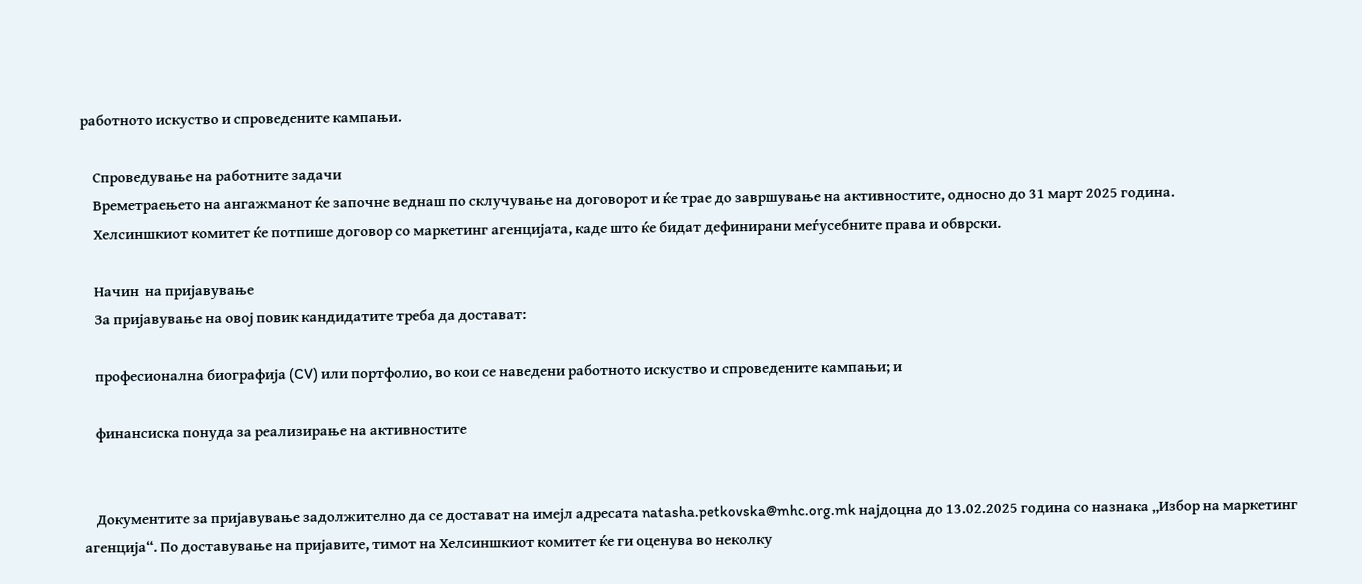работното искуство и спроведените кампањи.

    Спроведување на работните задачи
    Времетраењето на ангажманот ќе започне веднаш по склучување на договорот и ќе трае до завршување на активностите, односно до 31 март 2025 година.
    Хелсиншкиот комитет ќе потпише договор со маркетинг агенцијата, каде што ќе бидат дефинирани меѓусебните права и обврски.

    Начин  на пријавување
    За пријавување на овој повик кандидатите треба да достават:

    професионална биографија (CV) или портфолио, во кои се наведени работното искуство и спроведените кампањи; и

    финансиска понуда за реализирање на активностите


    Документите за пријавување задолжително да се достават на имејл адресата natasha.petkovska@mhc.org.mk најдоцна до 13.02.2025 година со назнака „Избор на маркетинг агенција“. По доставување на пријавите, тимот на Хелсиншкиот комитет ќе ги оценува во неколку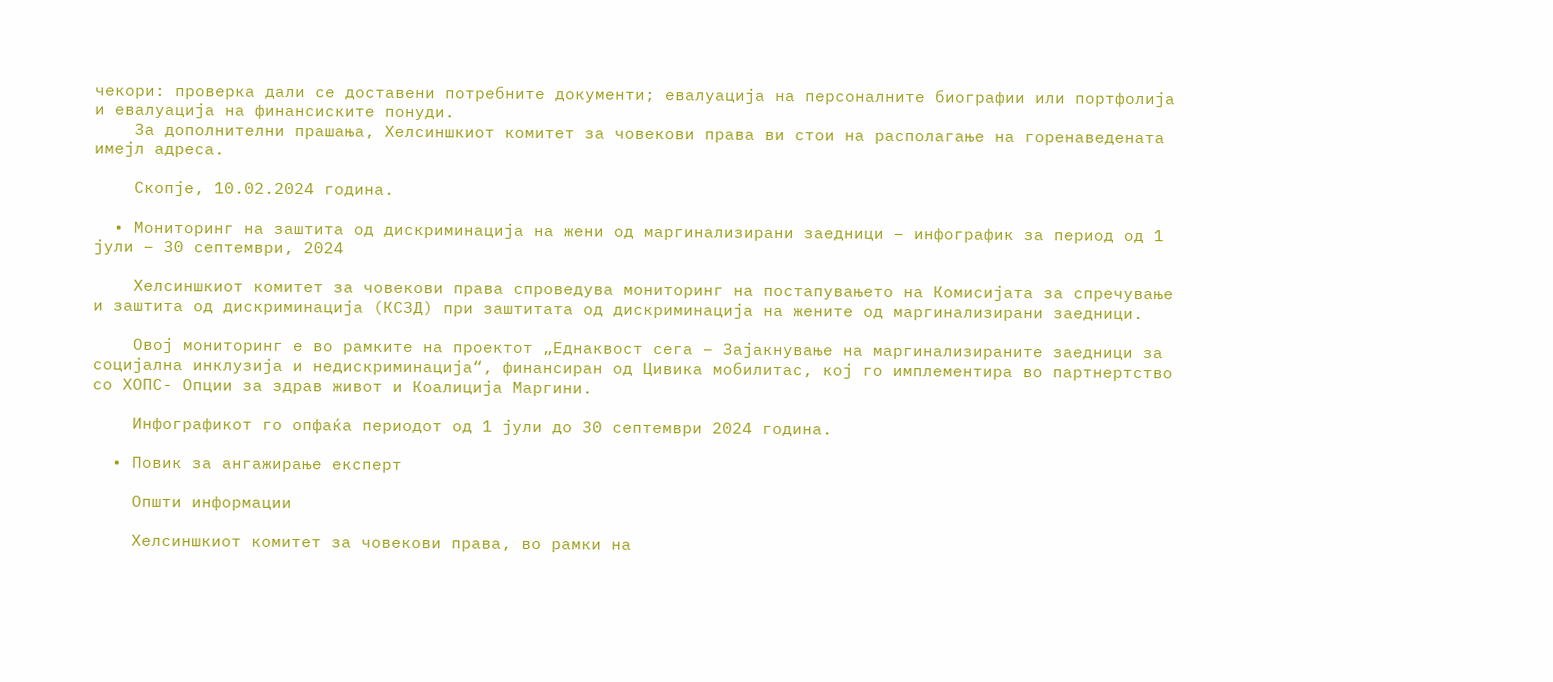чекори: проверка дали се доставени потребните документи; евалуација на персоналните биографии или портфолија и евалуација на финансиските понуди.
    За дополнителни прашања, Хелсиншкиот комитет за човекови права ви стои на располагање на горенаведената имејл адреса.

    Скопје, 10.02.2024 година.

  • Мониторинг на заштита од дискриминација на жени од маргинализирани заедници – инфографик за период од 1 јули – 30 септември, 2024

    Хелсиншкиот комитет за човекови права спроведува мониторинг на постапувањето на Комисијата за спречување и заштита од дискриминација (КСЗД) при заштитата од дискриминација на жените од маргинализирани заедници.

    Овој мониторинг е во рамките на проектот „Еднаквост сега – Зајакнување на маргинализираните заедници за социјална инклузија и недискриминација“, финансиран од Цивика мобилитас, кој го имплементира во партнертство со ХОПС- Опции за здрав живот и Коалиција Маргини.

    Инфографикот го опфаќа периодот од 1 јули до 30 септември 2024 година.

  • Повик за ангажирање експерт

    Општи информации

    Хелсиншкиот комитет за човекови права, во рамки на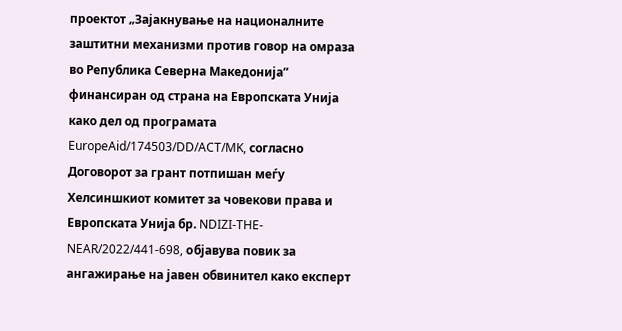проектот „Зајакнување на националните заштитни механизми против говор на омраза во Република Северна Македонија” финансиран од страна на Европската Унија како дел од програмата EuropeAid/174503/DD/ACT/MK, согласно Договорот за грант потпишан меѓу Хелсиншкиот комитет за човекови права и Европската Унија бр. NDIZI-THE-NEAR/2022/441-698, oбјавува повик за ангажирање на јавен обвинител како експерт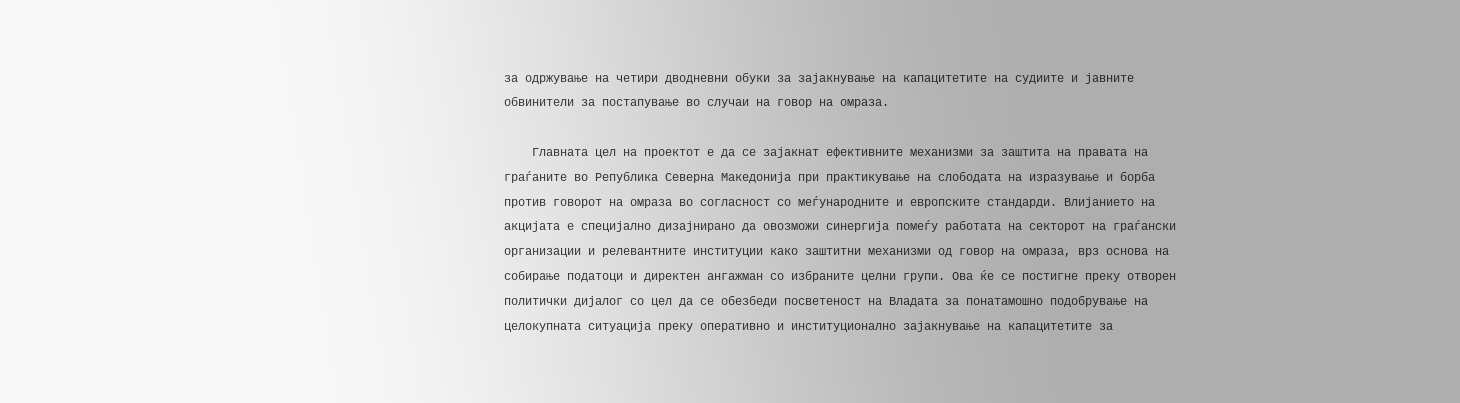за одржување на четири дводневни обуки за зајакнување на капацитетите на судиите и јавните обвинители за постапување во случаи на говор на омраза.

    Главната цел на проектот е да се зајакнат ефективните механизми за заштита на правата на граѓаните во Република Северна Македонија при практикување на слободата на изразување и борба против говорот на омраза во согласност со меѓународните и европските стандарди. Влијанието на акцијата е специјално дизајнирано да овозможи синергија помеѓу работата на секторот на граѓански организации и релевантните институции како заштитни механизми од говор на омраза, врз основа на собирање податоци и директен ангажман со избраните целни групи. Ова ќе се постигне преку отворен политички дијалог со цел да се обезбеди посветеност на Владата за понатамошно подобрување на целокупната ситуација преку оперативно и институционално зајакнување на капацитетите за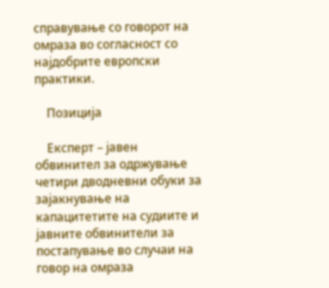справување со говорот на омраза во согласност со најдобрите европски практики.

    Позиција

    Експерт – јавен обвинител за одржување четири дводневни обуки за зајакнување на капацитетите на судиите и јавните обвинители за постапување во случаи на говор на омраза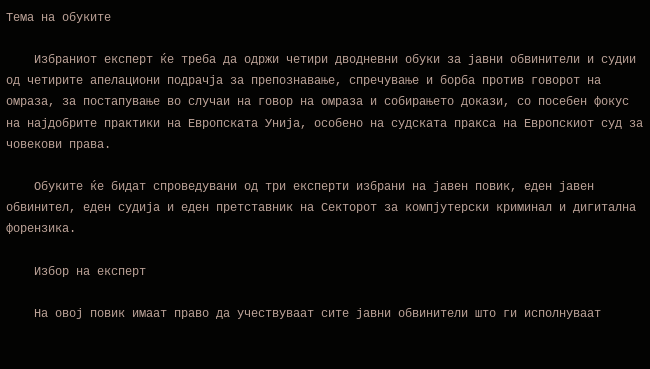Тема на обуките

    Избраниот експерт ќе треба да одржи четири дводневни обуки за јавни обвинители и судии од четирите апелациони подрачја за препознавање, спречување и борба против говорот на омраза, за постапување во случаи на говор на омраза и собирањето докази, со посебен фокус на најдобрите практики на Европската Унија, особено на судската пракса на Европскиот суд за човекови права.

    Обуките ќе бидат спроведувани од три експерти избрани на јавен повик, еден јавен обвинител, еден судија и еден претставник на Секторот за компјутерски криминал и дигитална форензика.

    Избор на експерт

    На овој повик имаат право да учествуваат сите јавни обвинители што ги исполнуваат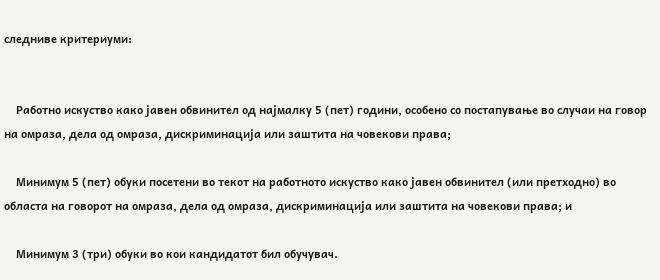следниве критериуми:


    Работно искуство како јавен обвинител од најмалку 5 (пет) години, особено со постапување во случаи на говор на омраза, дела од омраза, дискриминација или заштита на човекови права;

    Минимум 5 (пет) обуки посетени во текот на работното искуство како јавен обвинител (или претходно) во областа на говорот на омраза, дела од омраза, дискриминација или заштита на човекови права; и

    Минимум 3 (три) обуки во кои кандидатот бил обучувач.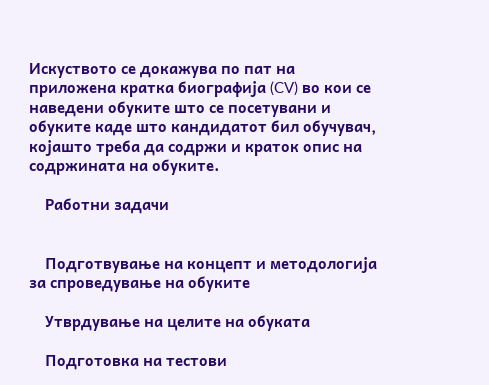Искуството се докажува по пат на приложена кратка биографија (CV) во кои се наведени обуките што се посетувани и обуките каде што кандидатот бил обучувач, којашто треба да содржи и краток опис на содржината на обуките.

    Работни задачи


    Подготвување на концепт и методологија за спроведување на обуките

    Утврдување на целите на обуката

    Подготовка на тестови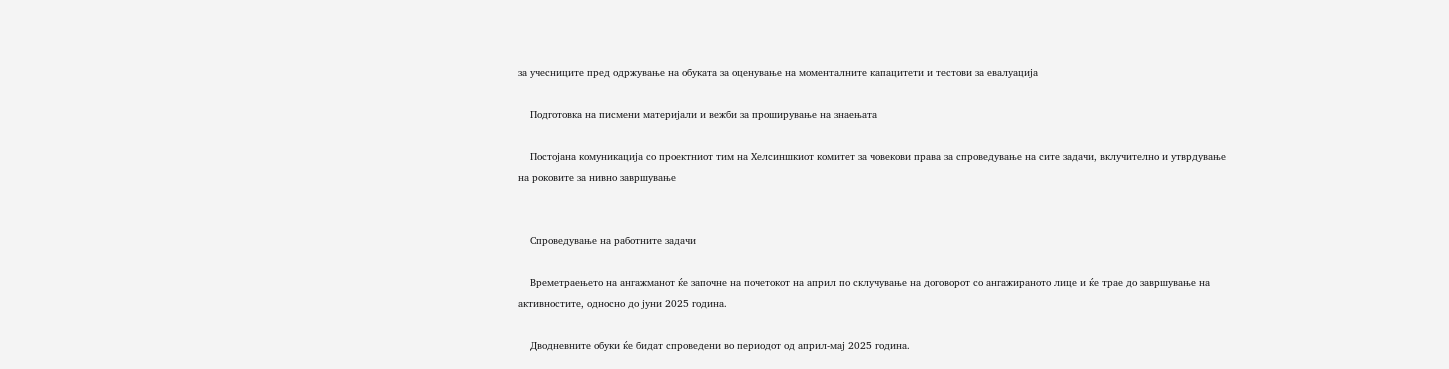за учесниците пред одржување на обуката за оценување на моменталните капацитети и тестови за евалуација

    Подготовка на писмени материјали и вежби за проширување на знаењата

    Постојана комуникација со проектниот тим на Хелсиншкиот комитет за човекови права за спроведување на сите задачи, вклучително и утврдување на роковите за нивно завршување


    Спроведување на работните задачи

    Времетраењето на ангажманот ќе започне на почетокот на април по склучување на договорот со ангажираното лице и ќе трае до завршување на активностите, односно до јуни 2025 година.

    Дводневните обуки ќе бидат спроведени во периодот од април-мај 2025 година.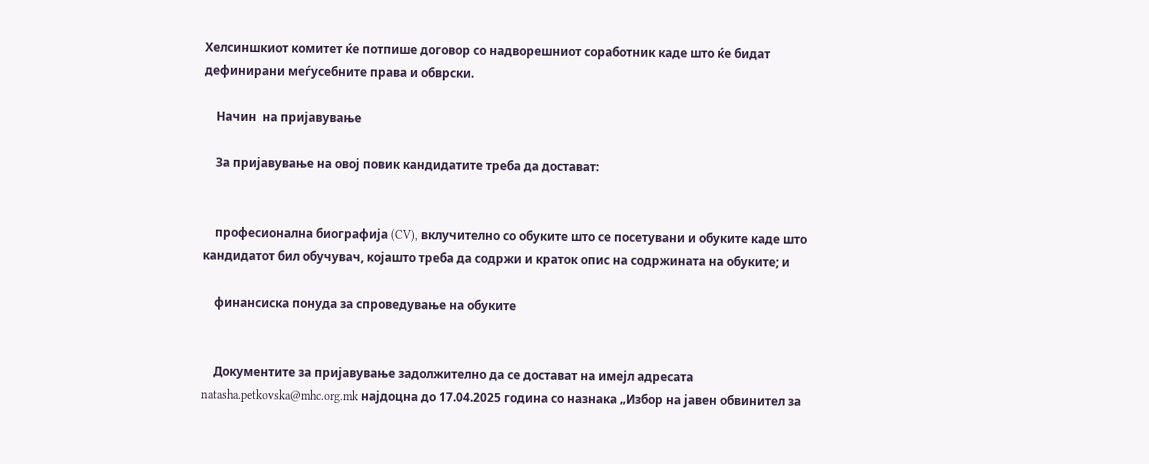Хелсиншкиот комитет ќе потпише договор со надворешниот соработник каде што ќе бидат дефинирани меѓусебните права и обврски.

    Начин  на пријавување

    За пријавување на овој повик кандидатите треба да достават:


    професионална биографија (CV), вклучително со обуките што се посетувани и обуките каде што кандидатот бил обучувач, којашто треба да содржи и краток опис на содржината на обуките; и

    финансиска понуда за спроведување на обуките


    Документите за пријавување задолжително да се достават на имејл адресата natasha.petkovska@mhc.org.mk најдоцна до 17.04.2025 година со назнака „Избор на јавен обвинител за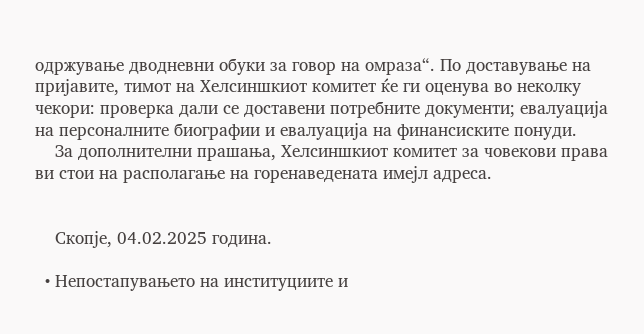одржување дводневни обуки за говор на омраза“. По доставување на пријавите, тимот на Хелсиншкиот комитет ќе ги оценува во неколку чекори: проверка дали се доставени потребните документи; евалуација на персоналните биографии и евалуација на финансиските понуди.
    За дополнителни прашања, Хелсиншкиот комитет за човекови права ви стои на располагање на горенаведената имејл адреса.


    Скопје, 04.02.2025 година.

  • Непостапувањето на институциите и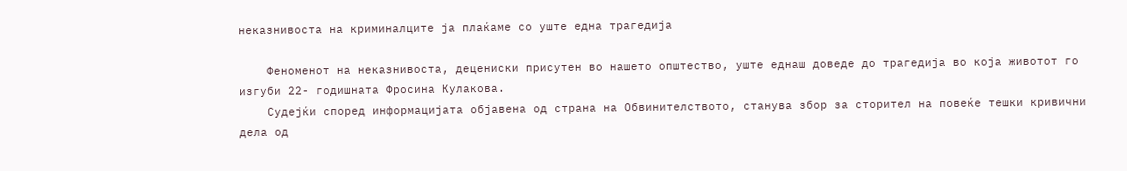неказнивоста на криминалците ја плаќаме со уште една трагедија

    Феноменот на неказнивоста, децениски присутен во нашето општество, уште еднаш доведе до трагедија во која животот го изгуби 22- годишната Фросина Кулакова.
    Судејќи според информацијата објавена од страна на Обвинителството, станува збор за сторител на повеќе тешки кривични дела од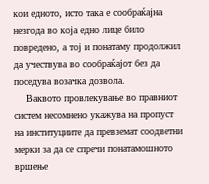кои едното, исто така е сообраќајна незгода во која едно лице било повредено, а тој и понатаму продолжил да учествува во сообраќајот без да поседува возачка дозвола.
    Ваквото провлекување во правниот систем несомнено укажува на пропуст на институциите да превземат соодветни мерки за да се спречи понатамошното вршење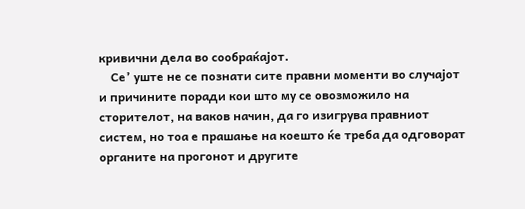кривични дела во сообраќајот.
    Се’ уште не се познати сите правни моменти во случајот и причините поради кои што му се овозможило на сторителот, на ваков начин, да го изигрува правниот систем, но тоа е прашање на коешто ќе треба да одговорат органите на прогонот и другите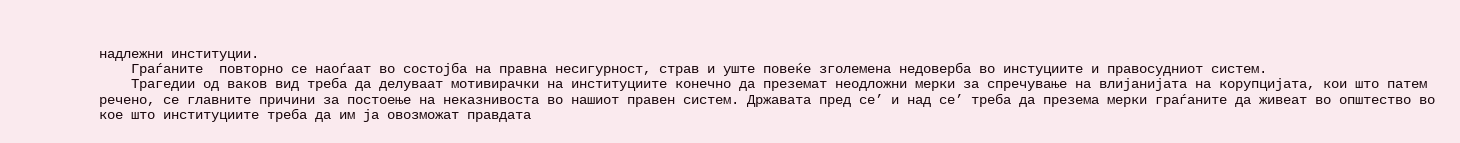надлежни институции.
    Граѓаните  повторно се наоѓаат во состојба на правна несигурност, страв и уште повеќе зголемена недоверба во инстуциите и правосудниот систем.
    Трагедии од ваков вид треба да делуваат мотивирачки на институциите конечно да преземат неодложни мерки за спречување на влијанијата на корупцијата, кои што патем речено, се главните причини за постоење на неказнивоста во нашиот правен систем. Државата пред се’ и над се’ треба да презема мерки граѓаните да живеат во општество во кое што институциите треба да им ја овозможат правдата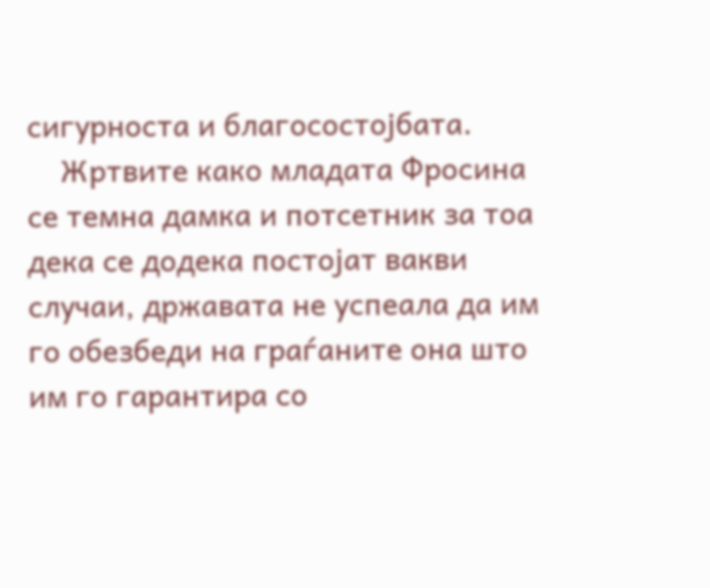сигурноста и благосостојбата.
    Жртвите како младата Фросина се темна дамка и потсетник за тоа дека се додека постојат вакви случаи, државата не успеала да им го обезбеди на граѓаните она што им го гарантира со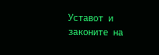Уставот и законите на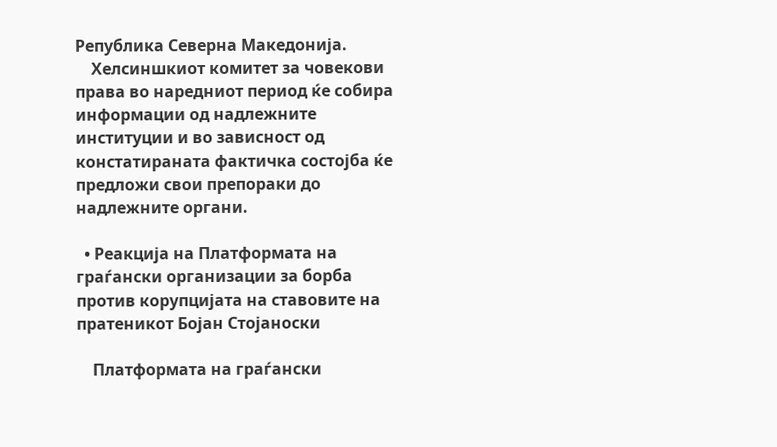Република Северна Македонија.
    Хелсиншкиот комитет за човекови права во наредниот период ќе собира информации од надлежните институции и во зависност од констатираната фактичка состојба ќе предложи свои препораки до надлежните органи.

  • Реакција на Платформата на граѓански организации за борба против корупцијата на ставовите на пратеникот Бојан Стојаноски

    Платформата на граѓански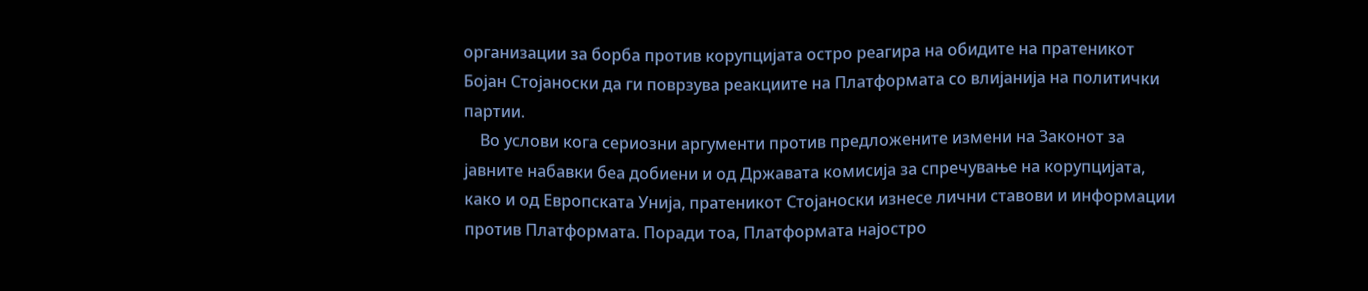организации за борба против корупцијата остро реагира на обидите на пратеникот Бојан Стојаноски да ги поврзува реакциите на Платформата со влијанија на политички партии.
    Во услови кога сериозни аргументи против предложените измени на Законот за јавните набавки беа добиени и од Државата комисија за спречување на корупцијата, како и од Европската Унија, пратеникот Стојаноски изнесе лични ставови и информации против Платформата. Поради тоа, Платформата најостро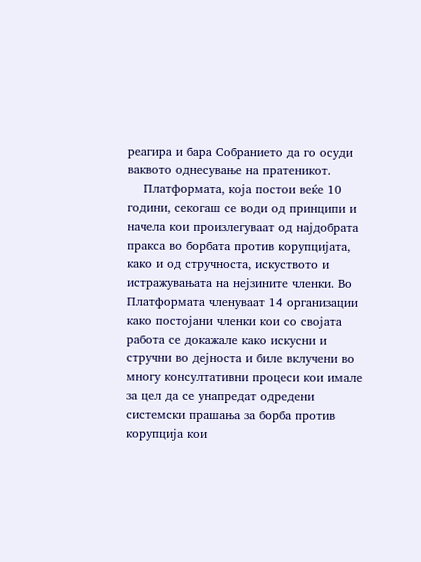реагира и бара Собранието да го осуди ваквото однесување на пратеникот.
    Платформата, која постои веќе 10 години, секогаш се води од принципи и начела кои произлегуваат од најдобрата пракса во борбата против корупцијата, како и од стручноста, искуството и истражувањата на нејзините членки. Во Платформата членуваат 14 организации како постојани членки кои со својата работа се докажале како искусни и стручни во дејноста и биле вклучени во многу консултативни процеси кои имале за цел да се унапредат одредени системски прашања за борба против корупција кои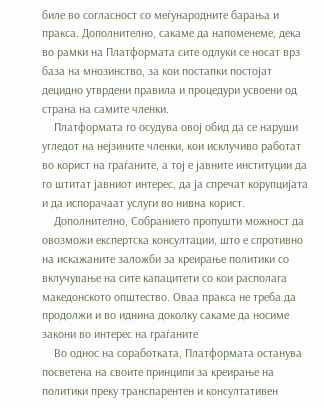биле во согласност со меѓународните барања и пракса. Дополнително, сакаме да напоменеме, дека во рамки на Платформата сите одлуки се носат врз база на мнозинство, за кои постапки постојат децидно утврдени правила и процедури усвоени од страна на самите членки.
    Платформата го осудува овој обид да се наруши угледот на нејзините членки, кои исклучиво работат во корист на граѓаните, а тој е јавните институции да го штитат јавниот интерес, да ја спречат корупцијата и да испорачаат услуги во нивна корист.
    Дополнително, Собранието пропушти можност да овозможи експертска консултации, што е спротивно на искажаните заложби за креирање политики со вклучување на сите капацитети со кои располага македонското општество. Оваа пракса не треба да продолжи и во иднина доколку сакаме да носиме закони во интерес на граѓаните
    Во однос на соработката, Платформата останува посветена на своите принципи за креирање на политики преку транспарентен и консултативен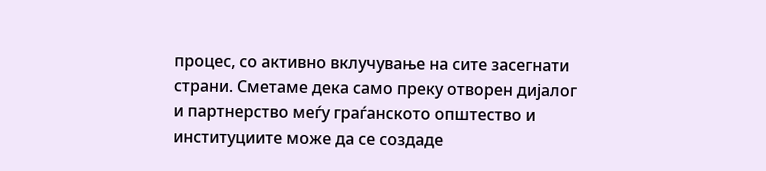процес, со активно вклучување на сите засегнати страни. Сметаме дека само преку отворен дијалог и партнерство меѓу граѓанското општество и институциите може да се создаде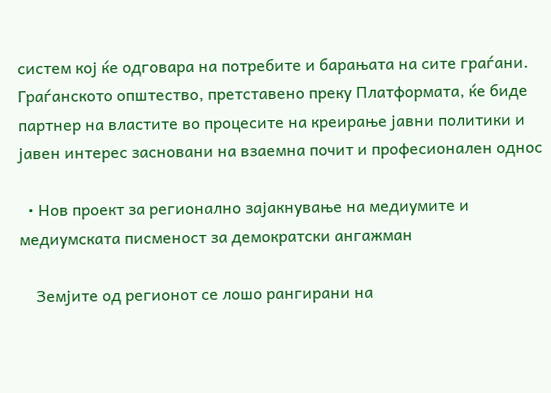систем кој ќе одговара на потребите и барањата на сите граѓани. Граѓанското општество, претставено преку Платформата, ќе биде партнер на властите во процесите на креирање јавни политики и јавен интерес засновани на взаемна почит и професионален однос

  • Нов проект за регионално зајакнување на медиумите и медиумската писменост за демократски ангажман

    Земјите од регионот се лошо рангирани на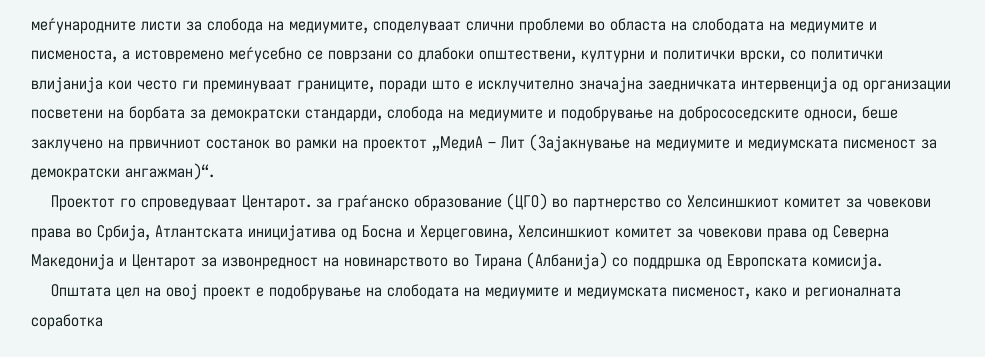меѓународните листи за слобода на медиумите, споделуваат слични проблеми во областа на слободата на медиумите и писменоста, а истовремено меѓусебно се поврзани со длабоки општествени, културни и политички врски, со политички влијанија кои често ги преминуваат границите, поради што е исклучително значајна заедничката интервенција од организации посветени на борбата за демократски стандарди, слобода на медиумите и подобрување на добрососедските односи, беше заклучено на првичниот состанок во рамки на проектот „МедиА – Лит (Зајакнување на медиумите и медиумската писменост за демократски ангажман)“.
    Проектот го спроведуваат Центарот. за граѓанско образование (ЦГО) во партнерство со Хелсиншкиот комитет за човекови права во Србија, Атлантската иницијатива од Босна и Херцеговина, Хелсиншкиот комитет за човекови права од Северна Македонија и Центарот за извонредност на новинарството во Тирана (Албанија) со поддршка од Европската комисија.
    Општата цел на овој проект е подобрување на слободата на медиумите и медиумската писменост, како и регионалната соработка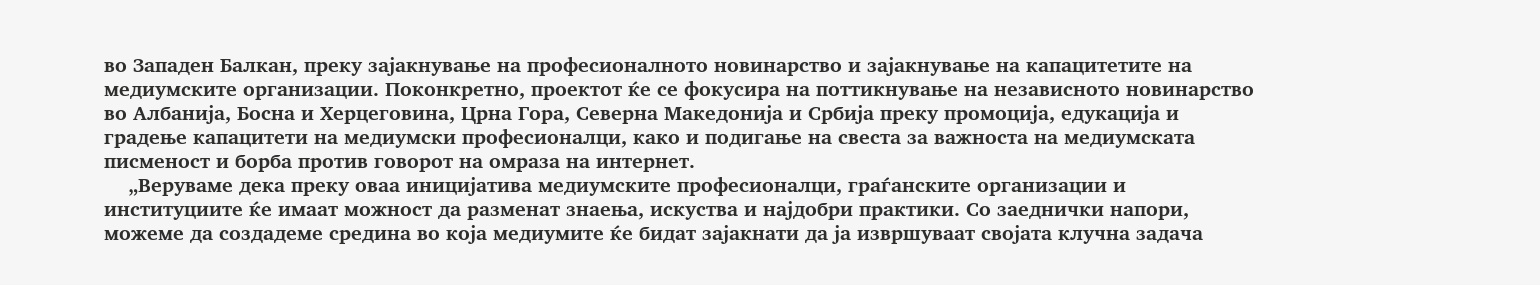во Западен Балкан, преку зајакнување на професионалното новинарство и зајакнување на капацитетите на медиумските организации. Поконкретно, проектот ќе се фокусира на поттикнување на независното новинарство во Албанија, Босна и Херцеговина, Црна Гора, Северна Македонија и Србија преку промоција, едукација и градење капацитети на медиумски професионалци, како и подигање на свеста за важноста на медиумската писменост и борба против говорот на омраза на интернет.
    „Веруваме дека преку оваа иницијатива медиумските професионалци, граѓанските организации и институциите ќе имаат можност да разменат знаења, искуства и најдобри практики. Со заеднички напори, можеме да создадеме средина во која медиумите ќе бидат зајакнати да ја извршуваат својата клучна задача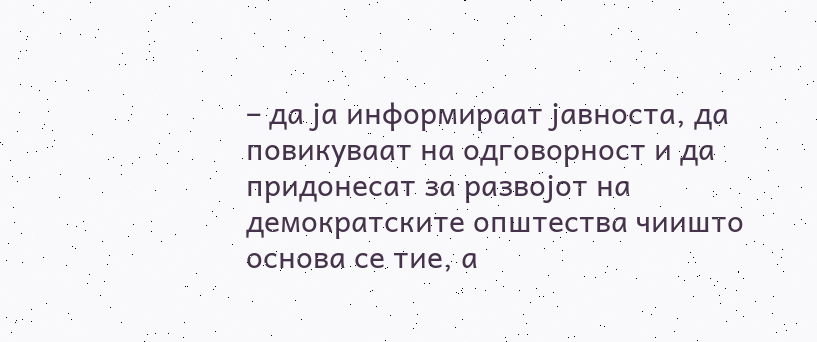– да ја информираат јавноста, да повикуваат на одговорност и да придонесат за развојот на демократските општества чиишто основа се тие, а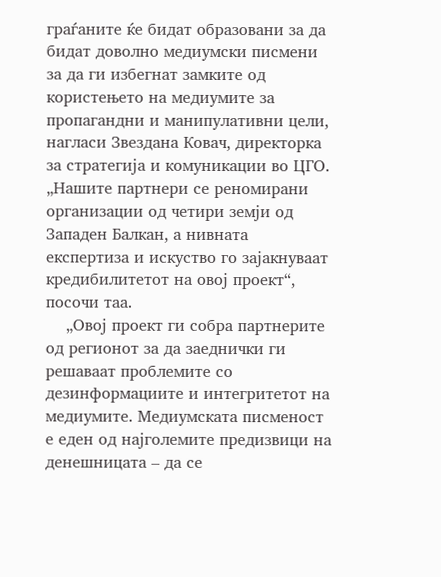граѓаните ќе бидат образовани за да бидат доволно медиумски писмени за да ги избегнат замките од користењето на медиумите за пропагандни и манипулативни цели, нагласи Звездана Ковач, директорка за стратегија и комуникации во ЦГО. „Нашите партнери се реномирани организации од четири земји од Западен Балкан, а нивната експертиза и искуство го зајакнуваат кредибилитетот на овој проект“, посочи таа.
    „Овој проект ги собра партнерите од регионот за да заеднички ги решаваат проблемите со дезинформациите и интегритетот на медиумите. Медиумската писменост е еден од најголемите предизвици на денешницата – да се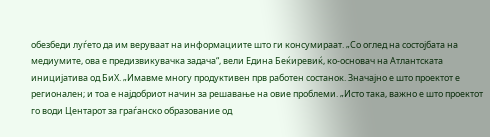обезбеди луѓето да им веруваат на информациите што ги консумираат. „Со оглед на состојбата на медиумите, ова е предизвикувачка задача“, вели Едина Беќиревиќ, ко-основач на Атлантската иницијатива од БиХ. „Имавме многу продуктивен прв работен состанок. Значајно е што проектот е регионален; и тоа е најдобриот начин за решавање на овие проблеми. „Исто така, важно е што проектот го води Центарот за граѓанско образование од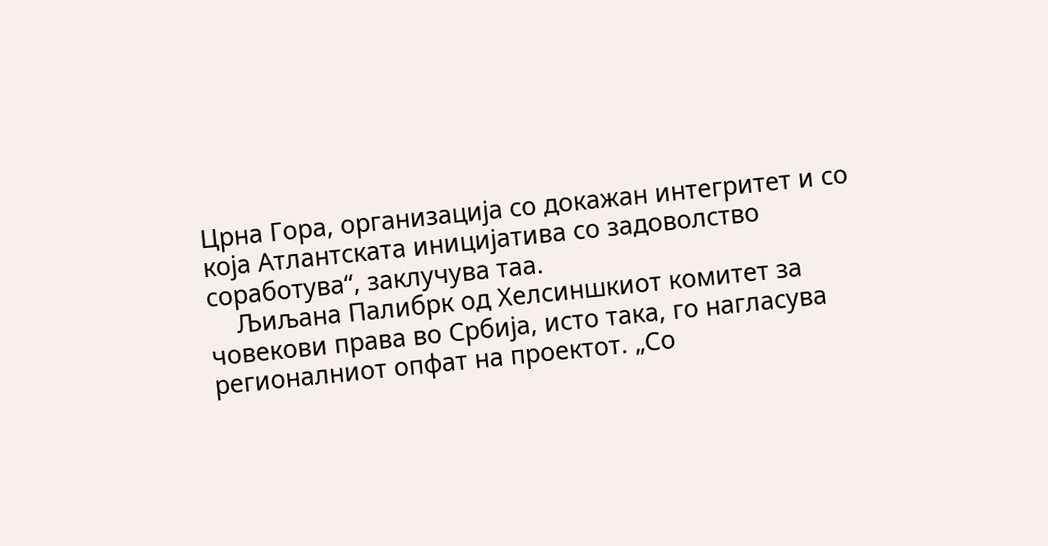Црна Гора, организација со докажан интегритет и со која Атлантската иницијатива со задоволство соработува“, заклучува таа.
    Љиљана Палибрк од Хелсиншкиот комитет за човекови права во Србија, исто така, го нагласува регионалниот опфат на проектот. „Со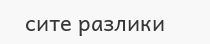сите разлики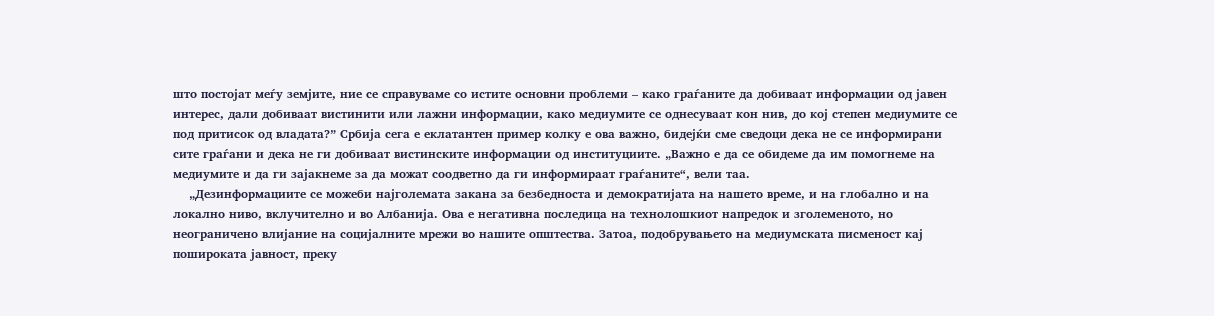што постојат меѓу земјите, ние се справуваме со истите основни проблеми – како граѓаните да добиваат информации од јавен интерес, дали добиваат вистинити или лажни информации, како медиумите се однесуваат кон нив, до кој степен медиумите се под притисок од владата?” Србија сега е еклатантен пример колку е ова важно, бидејќи сме сведоци дека не се информирани сите граѓани и дека не ги добиваат вистинските информации од институциите. „Важно е да се обидеме да им помогнеме на медиумите и да ги зајакнеме за да можат соодветно да ги информираат граѓаните“, вели таа.
    „Дезинформациите се можеби најголемата закана за безбедноста и демократијата на нашето време, и на глобално и на локално ниво, вклучително и во Албанија. Ова е негативна последица на технолошкиот напредок и зголеменото, но неограничено влијание на социјалните мрежи во нашите општества. Затоа, подобрувањето на медиумската писменост кај пошироката јавност, преку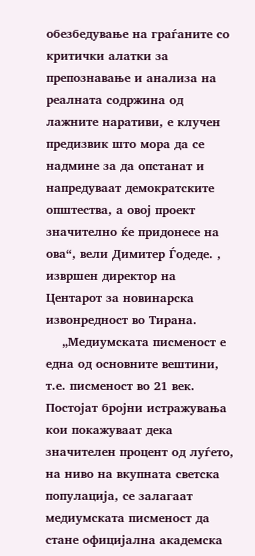обезбедување на граѓаните со критички алатки за препознавање и анализа на реалната содржина од лажните наративи, е клучен предизвик што мора да се надмине за да опстанат и напредуваат демократските општества, а овој проект значително ќе придонесе на ова“, вели Димитер Ѓодеде. , извршен директор на Центарот за новинарска извонредност во Тирана.
    „Медиумската писменост е една од основните вештини, т.е. писменост во 21 век. Постојат бројни истражувања кои покажуваат дека значителен процент од луѓето, на ниво на вкупната светска популација, се залагаат медиумската писменост да стане официјална академска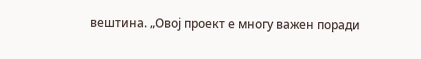вештина. „Овој проект е многу важен поради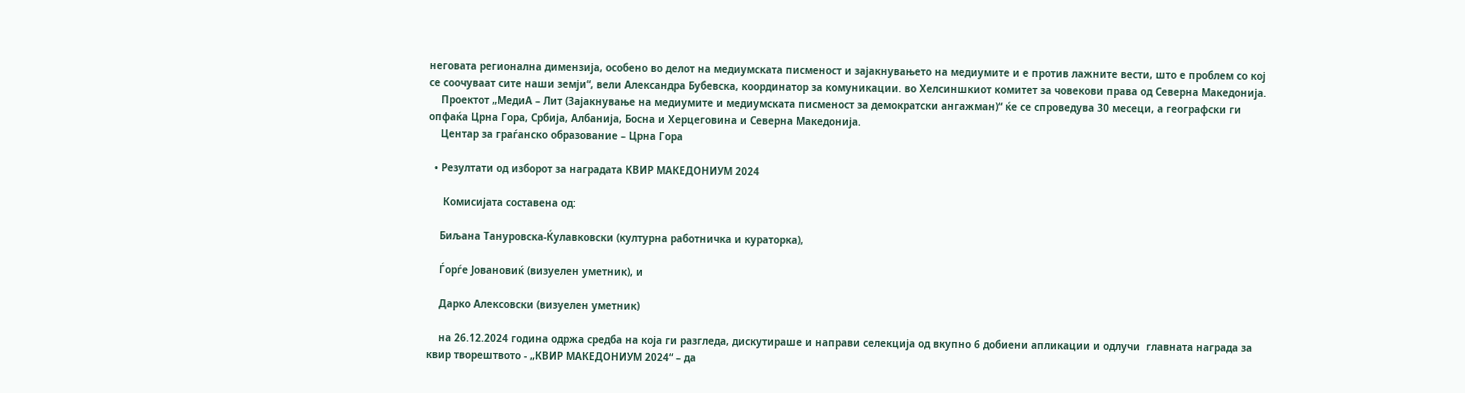неговата регионална димензија, особено во делот на медиумската писменост и зајакнувањето на медиумите и е против лажните вести, што е проблем со кој се соочуваат сите наши земји“, вели Александра Бубевска, координатор за комуникации. во Хелсиншкиот комитет за човекови права од Северна Македонија.
    Проектот „МедиА – Лит (Зајакнување на медиумите и медиумската писменост за демократски ангажман)“ ќе се спроведува 30 месеци, а географски ги опфаќа Црна Гора, Србија, Албанија, Босна и Херцеговина и Северна Македонија.
    Центар за граѓанско образование – Црна Гора

  • Резултати од изборот за наградата КВИР МАКЕДОНИУМ 2024

     Комисијата составена од:

    Биљана Тануровска-Ќулавковски (културна работничка и кураторка),

    Ѓорѓе Јовановиќ (визуелен уметник), и

    Дарко Алексовски (визуелен уметник)

    на 26.12.2024 година одржа средба на која ги разгледа, дискутираше и направи селекција од вкупно 6 добиени апликации и одлучи  главната награда за квир творештвото - „КВИР МАКЕДОНИУМ 2024“ – да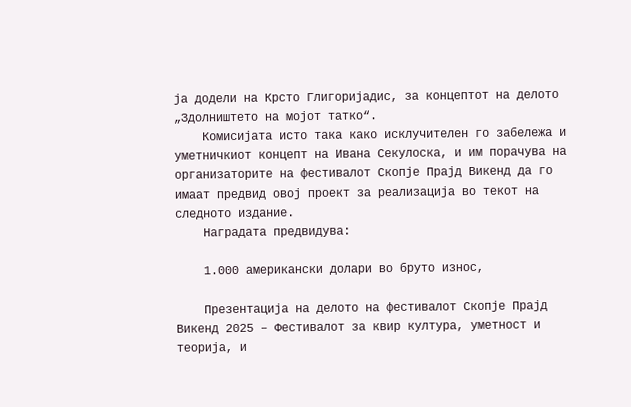ја додели на Крсто Глигоријадис, за концептот на делото „Здолништето на мојот татко“.
    Комисијата исто така како исклучителен го забележа и уметничкиот концепт на Ивана Секулоска, и им порачува на организаторите на фестивалот Скопје Прајд Викенд да го имаат предвид овој проект за реализација во текот на следното издание.
    Наградата предвидува:

    1.000 американски долари во бруто износ,

    Презентација на делото на фестивалот Скопје Прајд Викенд 2025 – Фестивалот за квир култура, уметност и теорија, и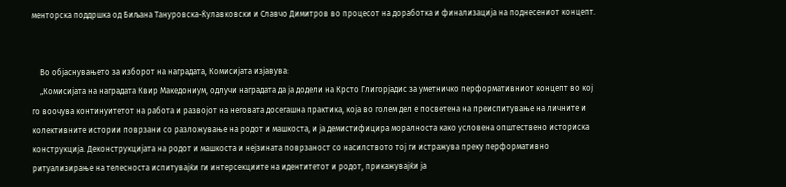менторска поддршка од Биљана Тануровска-Ќулавковски и Славчо Димитров во процесот на доработка и финализација на поднесениот концепт.


    Во објаснувањето за изборот на наградата, Комисијата изјавува:
    „Комисијата на наградата Квир Македониум, одлучи наградата да ја додели на Крсто Глигорјадис за уметничко перформативниот концепт во кој го воочува континуитетот на работа и развојот на неговата досегашна практика, која во голем дел е посветена на преиспитување на личните и колективните истории поврзани со разложување на родот и машкоста, и ја демистифицира моралноста како условена општествено историска конструкција. Деконструкцијата на родот и машкоста и нејзината поврзаност со насилството тој ги истражува преку перформативно ритуализирање на телесноста испитувајќи ги интерсекциите на идентитетот и родот, прикажувајќи ја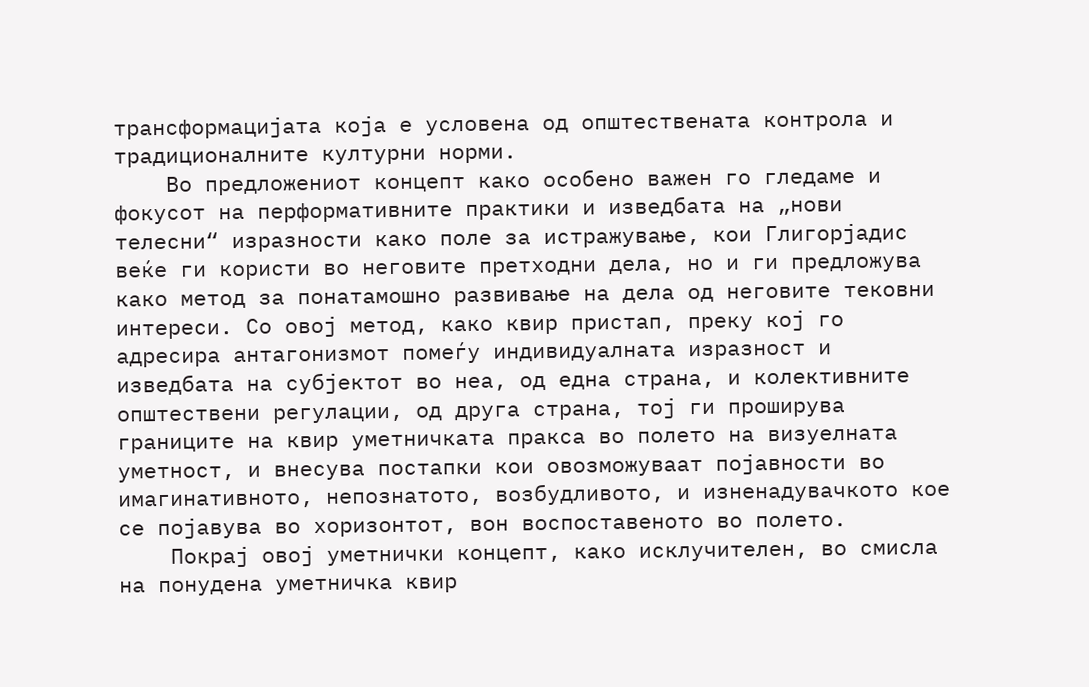трансформацијата која е условена од општествената контрола и традиционалните културни норми.
    Во предложениот концепт како особено важен го гледаме и фокусот на перформативните практики и изведбата на „нови телесни“ изразности како поле за истражување, кои Глигорјадис веќе ги користи во неговите претходни дела, но и ги предложува како метод за понатамошно развивање на дела од неговите тековни интереси. Со овој метод, како квир пристап, преку кој го адресира антагонизмот помеѓу индивидуалната изразност и изведбата на субјектот во неа, од една страна, и колективните општествени регулации, од друга страна, тој ги проширува границите на квир уметничката пракса во полето на визуелната уметност, и внесува постапки кои овозможуваат појавности во имагинативното, непознатото, возбудливото, и изненадувачкото кое се појавува во хоризонтот, вон воспоставеното во полето.
    Покрај овој уметнички концепт, како исклучителен, во смисла на понудена уметничка квир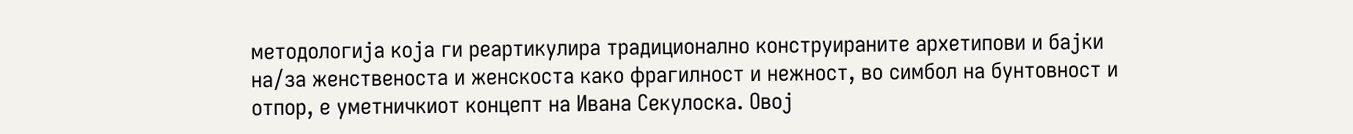методологија која ги реартикулира традиционално конструираните архетипови и бајки на/за женственоста и женскоста како фрагилност и нежност, во симбол на бунтовност и отпор, е уметничкиот концепт на Ивана Секулоска. Овој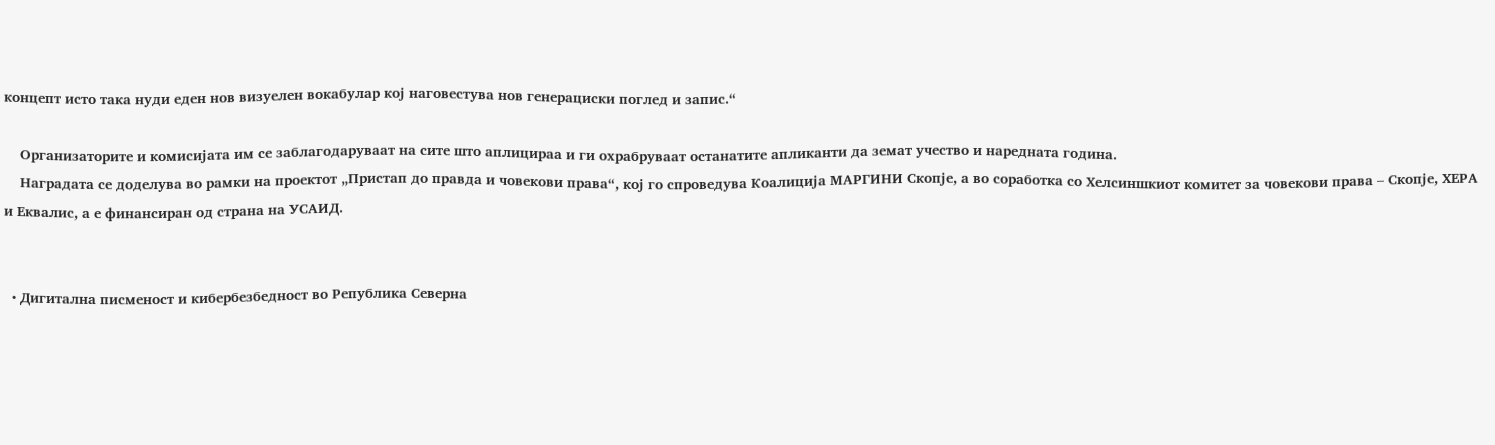концепт исто така нуди еден нов визуелен вокабулар кој наговестува нов генерациски поглед и запис.“

    Организаторите и комисијата им се заблагодаруваат на сите што аплицираа и ги охрабруваат останатите апликанти да земат учество и наредната година.
    Наградата се доделува во рамки на проектот „Пристап до правда и човекови права“, кој го спроведува Коалиција МАРГИНИ Скопје, а во соработка со Хелсиншкиот комитет за човекови права – Скопје, ХЕРА и Еквалис, а е финансиран од страна на УСАИД.


  • Дигитална писменост и кибербезбедност во Република Северна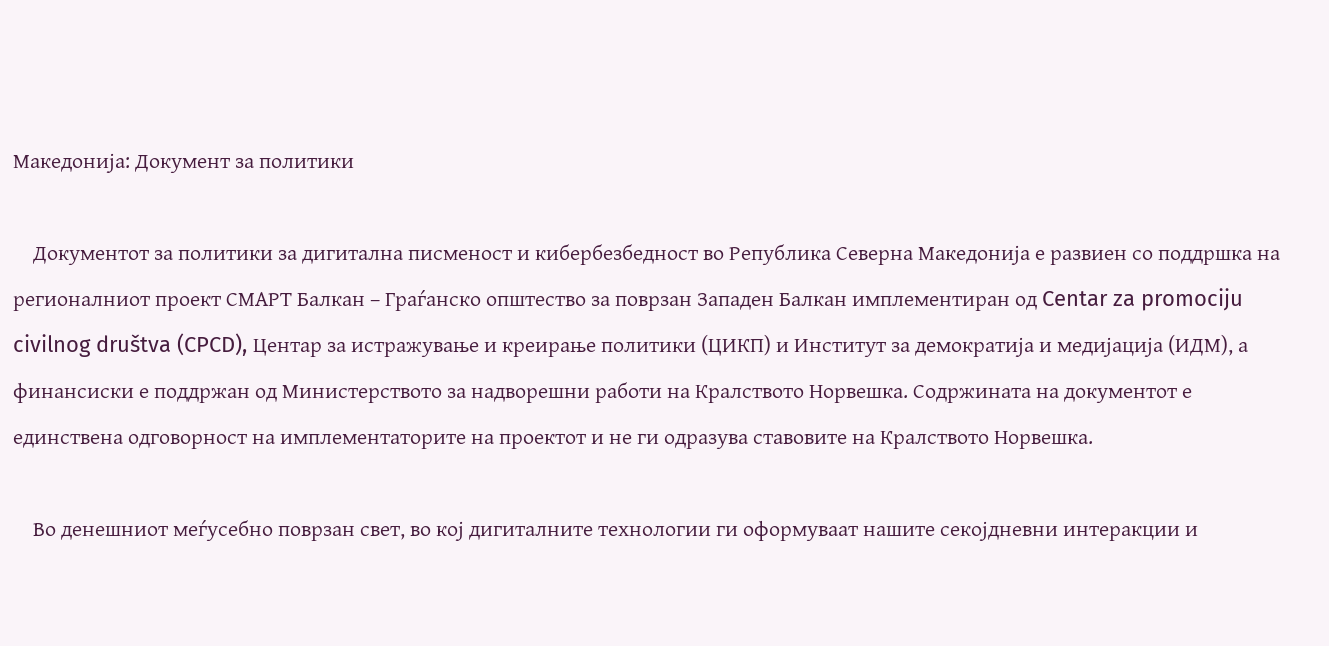Македонија: Документ за политики

    Документот за политики за дигитална писменост и кибербезбедност во Република Северна Македонија е развиен со поддршка на регионалниот проект СМАРТ Балкан – Граѓанско општество за поврзан Западен Балкан имплементиран од Centar za promociju civilnog društva (CPCD), Центар за истражување и креирање политики (ЦИКП) и Институт за демократија и медијација (ИДМ), а финансиски е поддржан од Министерството за надворешни работи на Кралството Норвешка. Содржината на документот е единствена одговорност на имплементаторите на проектот и не ги одразува ставовите на Кралството Норвешка.

    Во денешниот меѓусебно поврзан свет, во кој дигиталните технологии ги оформуваат нашите секојдневни интеракции и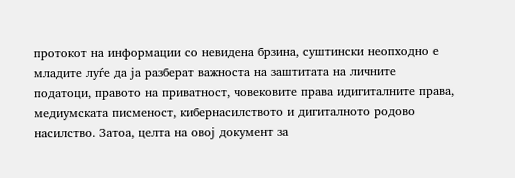протокот на информации со невидена брзина, суштински неопходно е младите луѓе да ја разберат важноста на заштитата на личните податоци, правото на приватност, човековите права идигиталните права, медиумската писменост, кибернасилството и дигиталното родово насилство. Затоа, целта на овој документ за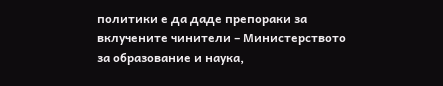политики е да даде препораки за вклучените чинители – Министерството за образование и наука,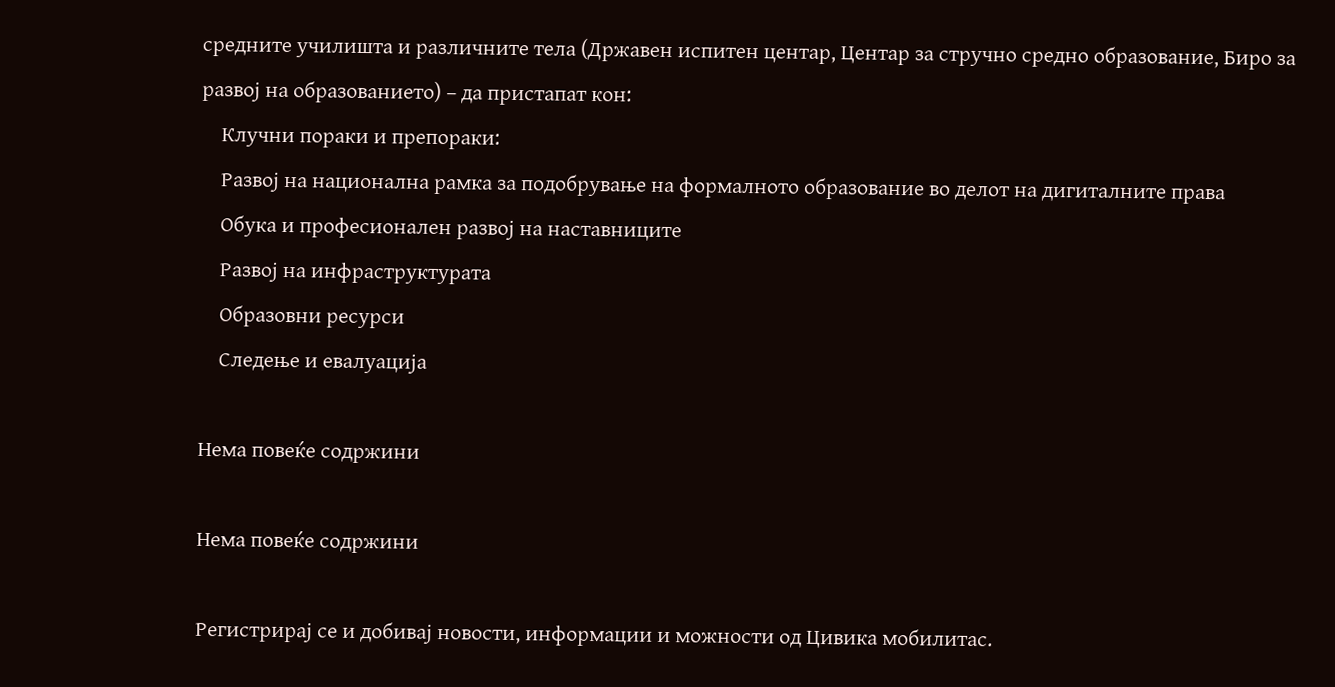средните училишта и различните тела (Државен испитен центар, Центар за стручно средно образование, Биро за развој на образованието) – да пристапат кон:
    Клучни пораки и препораки:
    Развој на национална рамка за подобрување на формалното образование во делот на дигиталните права
    Обука и професионален развој на наставниците
    Развој на инфраструктурата
    Образовни ресурси
    Следење и евалуација

Нема повеќе содржини

Нема повеќе содржини

Регистрирај се и добивај новости, информации и можности од Цивика мобилитас.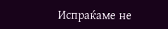Испраќаме не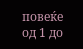повеќе од 1 до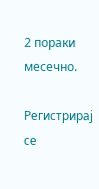2 пораки месечно.

Регистрирај се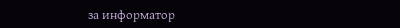за информатор